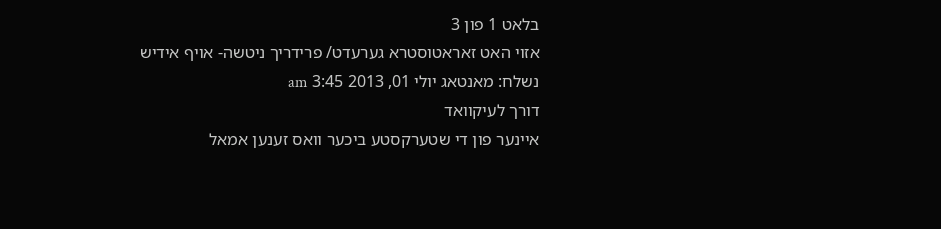בלאט 1 פון 3
אזוי האט זאראטוסטרא גערעדט/ פרידריך ניטשה- אויף אידיש
נשלח: מאנטאג יולי 01, 2013 3:45 am
דורך לעיקוואד
איינער פון די שטערקסטע ביכער וואס זענען אמאל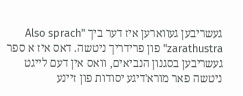געשריבען געווארען איז דער ביך "Also sprach zarathustra" פון פרידריך ניטשה. דאס איז א ספר געשריבען בסגנון הנביאים, וואס אין דעם לייגט ניטשה פאר מורא'דיגע יסודות פון זיינע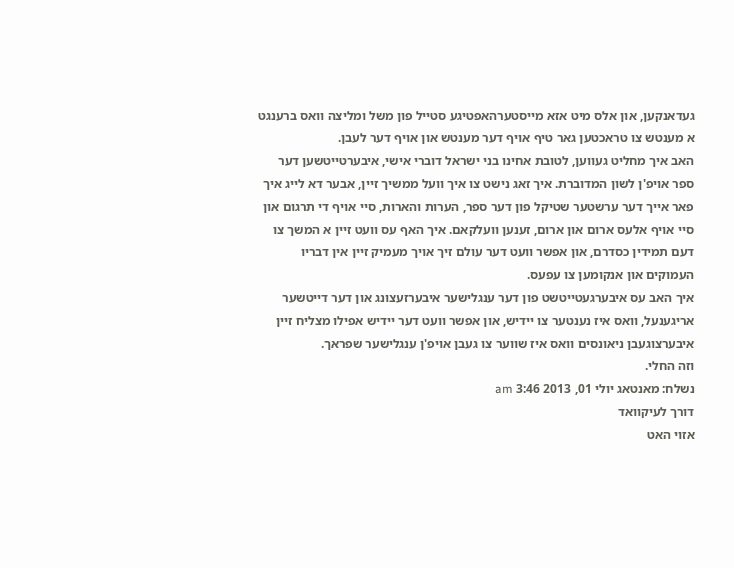געדאנקען, און אלס מיט אזא מייסטערהאפטיגע סטייל פון משל ומליצה וואס ברענגט א מענטש צו טראכטען גאר טיף אויף דער מענטש און אויף דער לעבן.
האב איך מחליט געווען, לטובת אחינו בני ישראל דוברי אישי, איבערטייטשען דער ספר אויפ'ן לשון המדוברת. איך זאג נישט צו איך וועל ממשיך זיין, אבער דא לייג איך פאר אייך דער ערשטער שטיקל פון דער ספר, הערות והארות, סיי אויף די תרגום און סיי אויף אלעס ארום און ארום, זענען וועלקאם. איך האף עס וועט זיין א המשך צו דעם תמידין כסדרם, און אפשר וועט דער עולם זיך אויך מעמיק זיין אין דבריו העמוקים און אנקומען צו עפעס.
איך האב עס איבערגעטייטשט פון דער ענגלישער איבערזעצונג און דער דייטשער אריגענעל, וואס איז נענטער צו יידיש, און אפשר וועט דער יידיש אפילו מצליח זיין איבערצוגעבן ניאונסים וואס איז שווער צו געבן אויפ'ן ענגלישער שפראך.
וזה החלי.
נשלח: מאנטאג יולי 01, 2013 3:46 am
דורך לעיקוואד
אזוי האט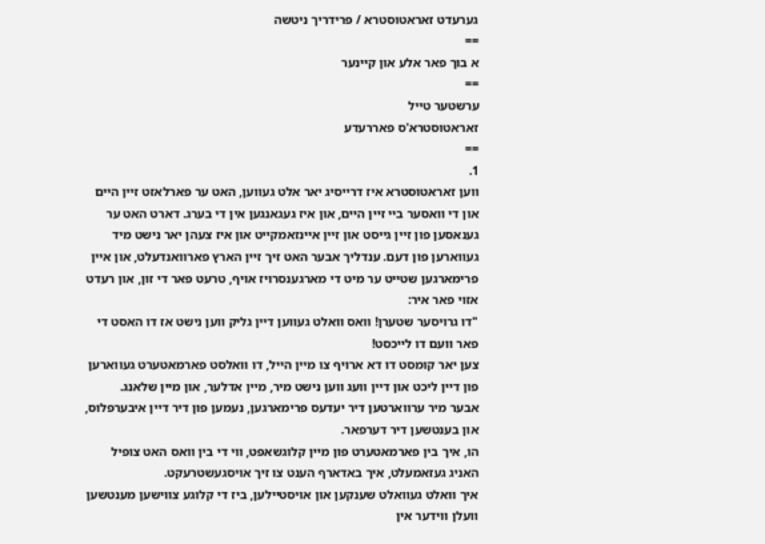גערעדט זאראטוסטרא / פרידריך ניטשה
==
א בוך פאר אלע און קיינער
==
ערשטער טייל
זאראטוסטרא'ס פאררעדע
==
1.
ווען זאראטוסטרא איז דרייסיג יאר אלט געווען, האט ער פארלאזט זיין היים און די וואסער ביי זיין היים, און איז געגאנגען אין די בערג. דארט האט ער גענאסען פון זיין גייסט און זיין איינזאמקייט און איז צעהן יאר נישט מיד געווארען פון דעם. ענדליך אבער האט זיך זיין הארץ פארוואנדעלט, און איין פרימארגען שטייט ער מיט די מארגענסרויז אויף, טרעט פאר די זון, און רעדט אזוי פאר איר:
"דו גרויסער שטערן! וואס וואלט געווען דיין גליק ווען נישט אז דו האסט די פאר וועם דו לייכסט!
צען יאר קומסט דו דא ארויף צו מיין הייל, דו וואלסט פארמאטערט געווארען פון דיין ליכט און דיין וועג ווען נישט מיר, מיין אדלער, און מיין שלאנג.
אבער מיר ערווארטען דיר יעדעס פרימארגען, נעמען פון דיר דיין איבערפלוס, און בענטשען דיר דערפאר.
הו, איך בין פארמאטערט פון מיין קלוגשאפט, ווי די בין וואס האט צופיל האניג געזאמעלט, איך באדארף הענט צו זיך אויסגעשטרעקט.
איך וואלט געוואלט שענקען און אויסטיילען, ביז די קלוגע צווישען מענטשען וועלן ווידער אין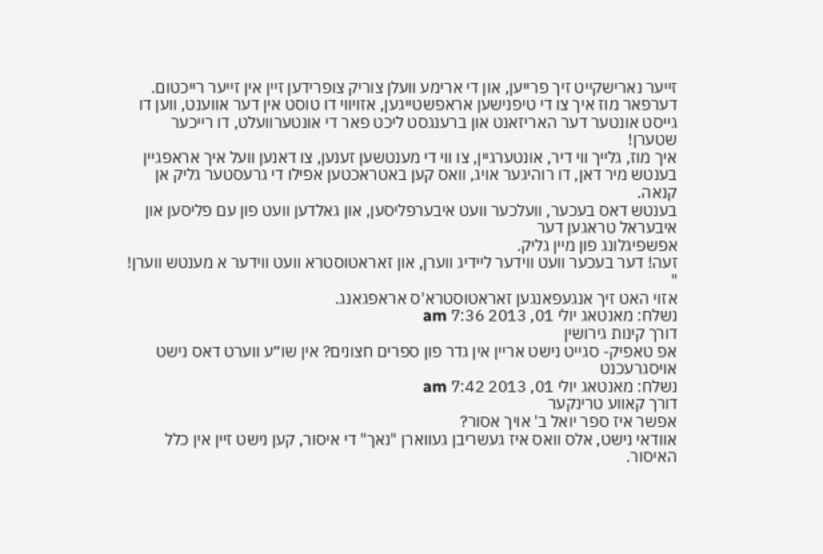זייער נארישקייט זיך פרייען, און די ארימע וועלן צוריק צופרידען זיין אין זייער רייכטום.
דערפאר מוז איך צו די טיפנישען אראפשטייגען, אזויווי דו טוסט אין דער אווענט, ווען דו גייסט אונטער דער האריזאנט און ברענגסט ליכט פאר די אונטערוועלט, דו רייכער שטערן!
איך מוז, גלייך ווי דיר, אונטערגיין, צו ווי די מענטשען זענען, צו דאנען וועל איך אראפגיין
בענטש מיר דאן, דו רוהיגער אויג, וואס קען באטראכטען אפילו די גרעסטער גליק אן קנאה.
בענטש דאס בעכער, וועלכער וועט איבערפליסען, און גאלדען וועט פון עם פליסען און איבעראל טראגען דער
אפשפיגלונג פון מיין גליק.
זעה! דער בעכער וועט ווידער ליידיג ווערן, און זאראטוסטרא וועט ווידער א מענטש ווערן! "
אזוי האט זיך אנגעפאנגען זאראטוסטרא'ס אראפגאנג.
נשלח: מאנטאג יולי 01, 2013 7:36 am
דורך קינות גירושין
אפ טאפיק- סגייט נישט אריין אין גדר פון ספרים חצונים? אין שו״ע ווערט דאס נישט אויסגרעכנט
נשלח: מאנטאג יולי 01, 2013 7:42 am
דורך קאווע טרינקער
אפשר איז ספר יואל ב' אויך אסור?
אוודאי נישט, אלס וואס איז געשריבן געווארן "נאך" די איסור, קען נישט זיין אין כלל האיסור.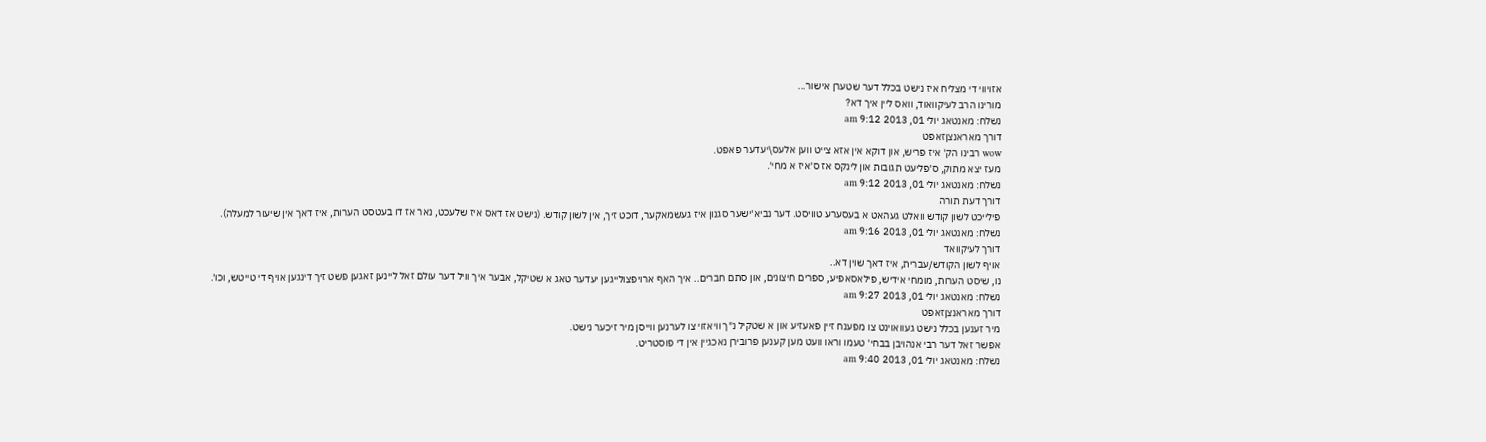אזויווי די מצליח איז נישט בכלל דער שטערן אישור...
מורינו הרב לעיקוואוד, וואס ליין איך דא?
נשלח: מאנטאג יולי 01, 2013 9:12 am
דורך מאראנצןזאפט
wow רבינו הק' איז פריש, און דוקא אין אזא צייט ווען אלעס\יעדער פאפט.
מעז יצא מתוק, ס'פליעט תגובות און לינקס אז ס'איז א מחי'.
נשלח: מאנטאג יולי 01, 2013 9:12 am
דורך דעת תורה
פילייכט לשון קודש וואלט געהאט א בעסערע טוויסט. דער נביא'ישער סגנון איז געשמאקער, דוכט זיך, אין לשון קודש. (נישט אז דאס איז שלעכט, נאר אז דו בעטסט הערות, איז דאך אין שיעור למעלה).
נשלח: מאנטאג יולי 01, 2013 9:16 am
דורך לעיקוואד
אויף לשון הקודש/עברית, איז דאך שוין דא..
נו, שיסט הערות, מומחי אידיש, פילאסאפיע, ספרים חיצונים, און סתם חברים.. איך האף ארויפצולייגען יעדער טאג א שטיקל, אבער איך וויל דער עולם זאל ליינען זאגען פשט זיך דינגען אויף די טייטש, וכו'.
נשלח: מאנטאג יולי 01, 2013 9:27 am
דורך מאראנצןזאפט
מיר זענען בכלל נישט געוואוינט צו מפענח זיין פאעזיע און א שטקיל נ"ך וויאזוי צו לערנען ווייסן מיר זיכער נישט.
אפשר זאל דער רבי אנהויבן בבחי' טעמו וראו וועט מען קענען פרובירן נאכגיין אין די פוסטריט.
נשלח: מאנטאג יולי 01, 2013 9:40 am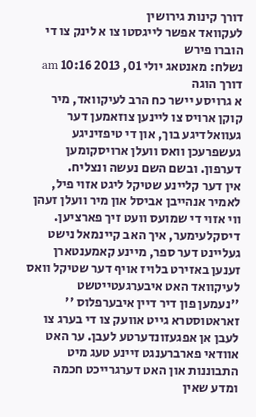דורך קינות גירושין
לעקוואד אפשר לייגסטו צו א לינק צו די הוברו פירש
נשלח: מאנטאג יולי 01, 2013 10:16 am
דורך הוגה
א גרויסע יישר כח הרב לעיקוואד, מיר קוקן ארויס צו ליינען צוזאמען דער געוואלדיגע בוך, און די טיפזיניגע געשפרעכן וואס וועלן ארויסקומען דערפון. ובשם השם נעשה ונצליח.
אין דער קליינע שטיקל ליגט אזוי פיל, לאמיר אנהייבן אביסל און מיר וועלן זעהן ווי אזוי די שמועס וועט זיך פארציען. דיסקלעימער, איך האב קיינמאל נישט געליינט דער ספר, מיינע קאמענטארן זענען באזירט בלויז אויף דער שטיקל וואס לעיקוואד האט איבערגעטייטשט
''נעמען פון דיר דיין איבערפלוס ''
זאראטוסטרא גייט אוועק צו די בערג צו לעבן אן אפגעזונדערטע לעבן. ער האט אוודאי פארברענגט זיינע טעג מיט התבוננות און האט דערגרייכט חכמה ומדע שאין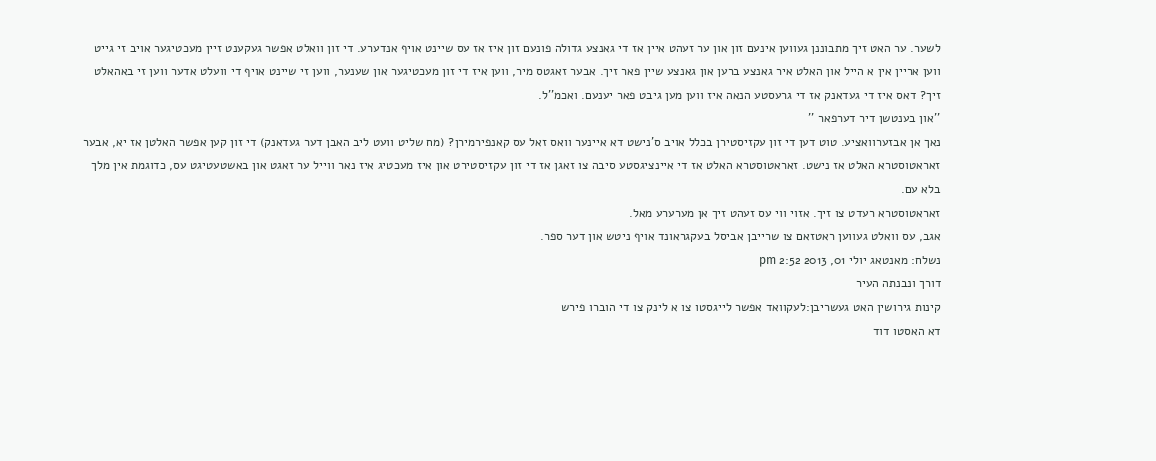לשער. ער האט זיך מתבוננן געווען אינעם זון און ער זעהט איין אז די גאנצע גדולה פונעם זון איז אז עס שיינט אויף אנדערע. די זון וואלט אפשר געקענט זיין מעכטיגער אויב זי גייט ווען אריין אין א הייל און האלט איר גאנצע ברען און גאנצע שיין פאר זיך. אבער זאגטס מיר, ווען איז די זון מעכטיגער און שענער, ווען זי שיינט אויף די וועלט אדער ווען זי באהאלט זיך? דאס איז די געדאנק אז די גרעסטע הנאה איז ווען מען גיבט פאר יענעם. ואכמ''ל.
''און בענטשן דיר דערפאר ''
נאך אן אבזערוואציע. טוט דען די זון עקזיסטירן בכלל אויב ס'נישט דא איינער וואס זאל עס קאנפירמירן? (מח שליט וועט ליב האבן דער געדאנק) די זון קען אפשר האלטן אז יא, אבער זאראטוסטרא האלט אז נישט. זאראטוסטרא האלט אז די איינציגסטע סיבה צו זאגן אז די זון עקזיסטירט און איז מעכטיג איז נאר ווייל ער זאגט און באשטעטיגט עס, כדוגמת אין מלך בלא עם.
זאראטוסטרא רעדט צו זיך. אזוי ווי עס זעהט זיך אן מערערע מאל.
אגב, עס וואלט געווען ראטזאם צו שרייבן אביסל בעקגראונד אויף ניטש און דער ספר.
נשלח: מאנטאג יולי 01, 2013 2:52 pm
דורך ונבנתה העיר
קינות גירושין האט געשריבן:לעקוואד אפשר לייגסטו צו א לינק צו די הוברו פירש
דא האסטו דוד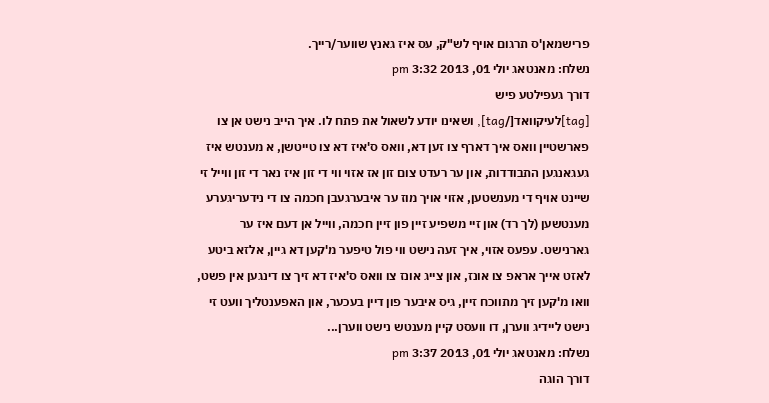פרישמאן'ס תרגום אויף לש"ק, עס איז גאנץ שווער/רייך.
נשלח: מאנטאג יולי 01, 2013 3:32 pm
דורך געפילטע פיש
[tag]לעיקוואד[/tag], ושאינו יודע לשאול את פתח לו. איך הייב נישט אן צו פארשטיין וואס איך דארף צו זען דא, וואס ס'איז דא צו טייטשן, א מענטש איז געגאנגען התבודדות, און ער רעדט צום זון אז אזוי ווי די זון איז נאר די זון ווייל זי שיינט אויף די מענשטען, אזוי אויך מוז ער איבערגעבן חכמה צו די נידעריגערע מענטשען (לך רד) און זיי משפיע זיין פון זיין חכמה, ווייל אן דעם איז ער גארנישט. עפעס אזוי, איך זעה נישט ווי פול טיפער מ'קען דא גיין, אלזא ביטע לאזט אייך אראפ צו אונז, און צייג אונז צו וואס ס'איז דא זיך צו דינגען אין פשט, וואו מ'קען זיך מתווכח זיין, גיס איבער פון דיין בעכער, און האפענטליך וועט זי נישט ליידיג ווערן, דו וועסט קיין מענטש נישט ווערן...
נשלח: מאנטאג יולי 01, 2013 3:37 pm
דורך הוגה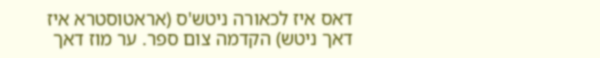דאס איז לכאורה ניטש'ס (אראטוסטרא איז דאך ניטש) הקדמה צום ספר. ער מוז דאך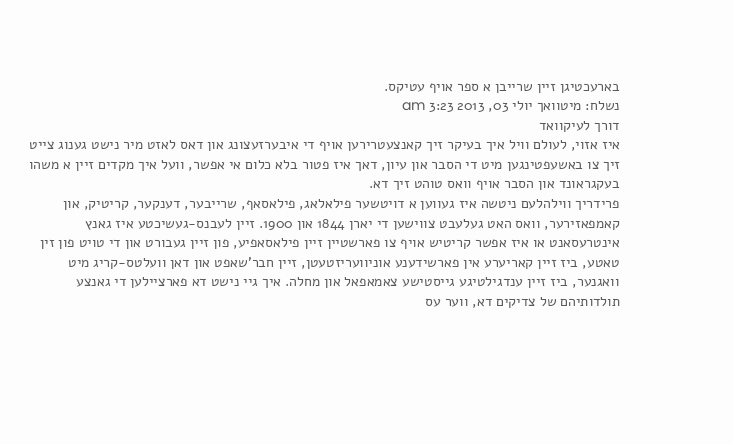בארעכטיגן זיין שרייבן א ספר אויף עטיקס.
נשלח: מיטוואך יולי 03, 2013 3:23 am
דורך לעיקוואד
איז אזוי, לעולם וויל איך בעיקר זיך קאנצעטרירען אויף די איבערזעצונג און דאס לאזט מיר נישט גענוג צייט זיך צו באשעפטינגען מיט די הסבר און עיון, דאך איז פטור בלא כלום אי אפשר, וועל איך מקדים זיין א משהו בעקגראונד און הסבר אויף וואס טוהט זיך דא.
פרידריך ווילהלעם ניטשה איז געווען א דויטשער פילאלאג, פילאסאף, שרייבער, דענקער, קריטיק, און קאמפאזירער, וואס האט געלעבט צווישען די יארן 1844 און 1900. זיין לעבנס-געשיכטע איז גאנץ אינטרעסאנט או איז אפשר קריטיש אויף צו פארשטיין זיין פילאסאפיע, פון זיין געבורט און די טויט פון זין טאטע, ביז זיין קאריערע אין פארשידענע אוניוועריזטעטן, זיין חבר'שאפט און דאן וועלטס-קריג מיט וואגנער, ביז זיין ענדגילטיגע גייסטישע צאמאפאל און מחלה. איך גיי נישט דא פארציילען די גאנצע תולדותיהם של צדיקים דא, ווער עס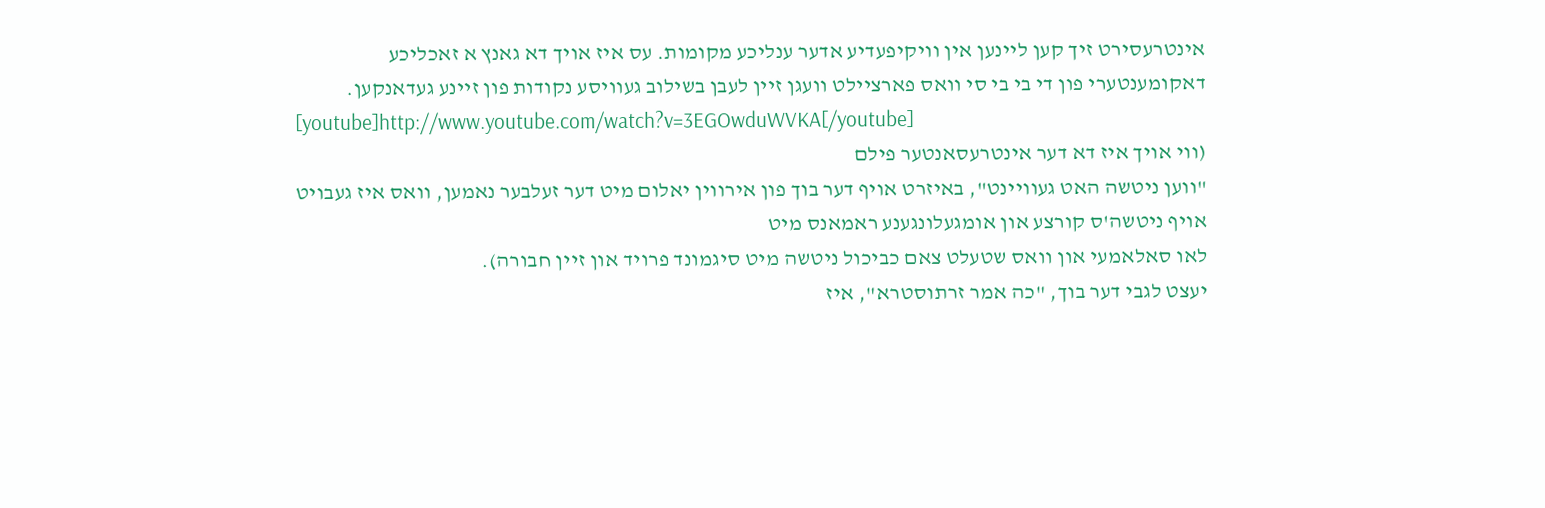אינטרעסירט זיך קען ליינען אין וויקיפעדיע אדער ענליכע מקומות. עס איז אויך דא גאנץ א זאכליכע דאקומענטערי פון די בי בי סי וואס פארציילט וועגן זיין לעבן בשילוב געוויסע נקודות פון זיינע געדאנקען.
[youtube]http://www.youtube.com/watch?v=3EGOwduWVKA[/youtube]
(ווי אויך איז דא דער אינטרעסאנטער פילם
"ווען ניטשה האט געוויינט", באיזרט אויף דער בוך פון אירווין יאלום מיט דער זעלבער נאמען, וואס איז געבויט אויף ניטשה'ס קורצע און אומגעלונגענע ראמאנס מיט
לאו סאלאמעי און וואס שטעלט צאם כביכול ניטשה מיט סיגמונד פרויד און זיין חבורה).
יעצט לגבי דער בוך, "כה אמר זרתוסטרא", איז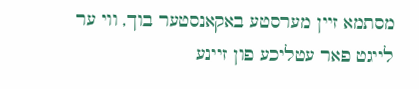מסתמא זיין מערסטע באקאנסטער בוך, ווי ער לייגט פאר עטליכע פון זיינע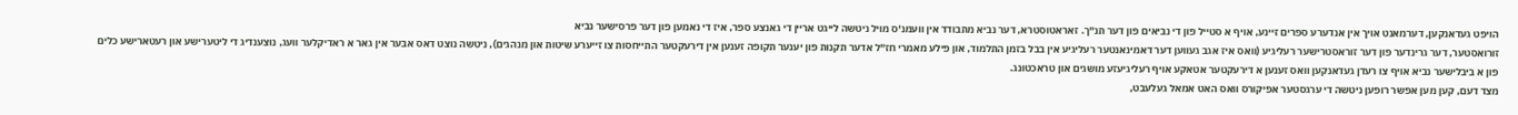הויפט געדאנקען, דערמאנט אויך אין אנדערע ספרים זיינע, אויף א סטייל פון די נביאים פון דער תנ"ך. זאראטוסטרא, דער נביא מתבודד אין וועמנ'ס מויל ניטשה לייגט אריין די גאנצע ספר, איז די נאמען פון דער פרסישער נביא
זורואסטער, דער גרינדער פון דער זוראסטרישער רעליגיע (וואס איז אגב געווען דער דאמינאנטער רעליגיע אין בבל בזמן התלמוד, און פילע מאמרי חז"ל אדער תקנות פון יענער תקופה זענען אין דירעקטער התייחסות צו זייערע שיטות און מנהגים), ניטשה נוצט דאס אבער אין גאר א ראדיקלער וועג, נוצענדיג די ליטערישע און רעטארישע כלים פון א ביבלישער נביא אויף צו רעדן געדאנקען וואס זענען א דירעקטער אטאקע אויף רעליגיעזע מושגים און טראכטונג.
מצד דעם, קען מען אפשר רופען ניטשה די ערגסטער אפיקורס וואס האט אמאל געלעבט,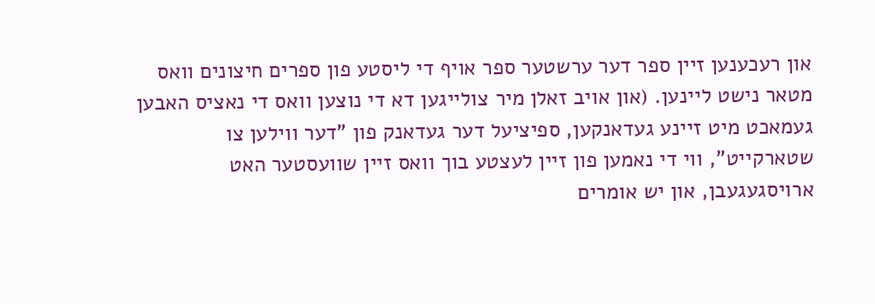און רעכענען זיין ספר דער ערשטער ספר אויף די ליסטע פון ספרים חיצונים וואס מטאר נישט ליינען. (און אויב זאלן מיר צולייגען דא די נוצען וואס די נאציס האבען געמאכט מיט זיינע געדאנקען, ספיציעל דער געדאנק פון "דער ווילען צו שטארקייט", ווי די נאמען פון זיין לעצטע בוך וואס זיין שוועסטער האט ארויסגעגעבן, און יש אומרים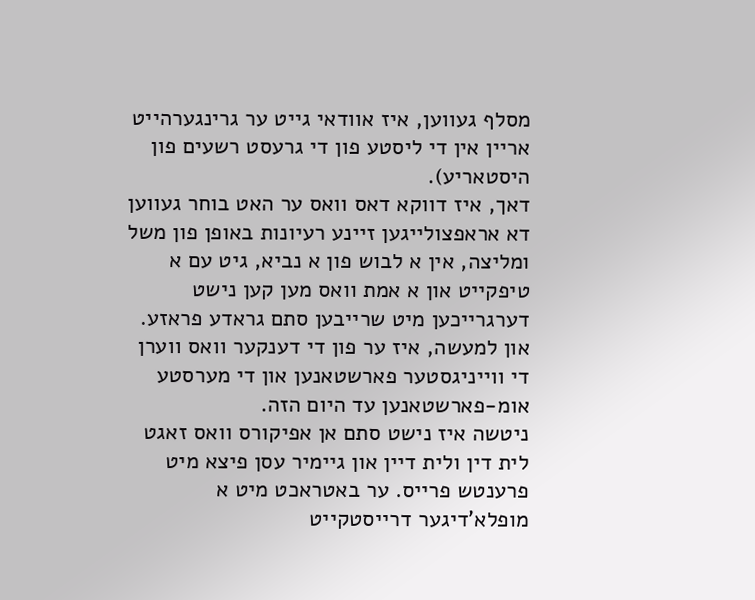מסלף געווען, איז אוודאי גייט ער גרינגערהייט אריין אין די ליסטע פון די גרעסט רשעים פון היסטאריע).
דאך, איז דווקא דאס וואס ער האט בוחר געווען דא אראפצולייגען זיינע רעיונות באופן פון משל ומליצה, אין א לבוש פון א נביא, גיט עם א טיפקייט און א אמת וואס מען קען נישט דערגרייכען מיט שרייבען סתם גראדע פראזע. און למעשה, איז ער פון די דענקער וואס ווערן די ווייניגסטער פארשטאנען און די מערסטע אומ-פארשטאנען עד היום הזה.
ניטשה איז נישט סתם אן אפיקורס וואס זאגט לית דין ולית דיין און גיימיר עסן פיצא מיט פרענטש פרייס. ער באטראכט מיט א מופלא'דיגער דרייסטקייט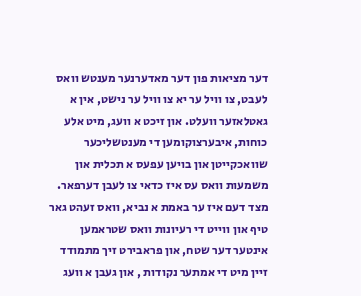דער מציאות פון דער מאדערנער מענטש וואס לעבט, צו וויל ער יא צו וויל ער נישט, אין א גאטלאזער וועלט. און זיכט א וועג, מיט אלע כוחות, איבערצוקומען די מענטשליכער שוואכקייטן און בויען עפעס א תכלית און משמעות וואס עס איז כדאי צו לעבן דערפאר. מצד דעם איז ער באמת א נביא, וואס זעהט גאר טיף און ווייט די רעיונות וואס שטראמען אינטער דער שטח, און פראבירט זיך מתמודד זיין מיט די אמתער נקודות , און געבן א וועג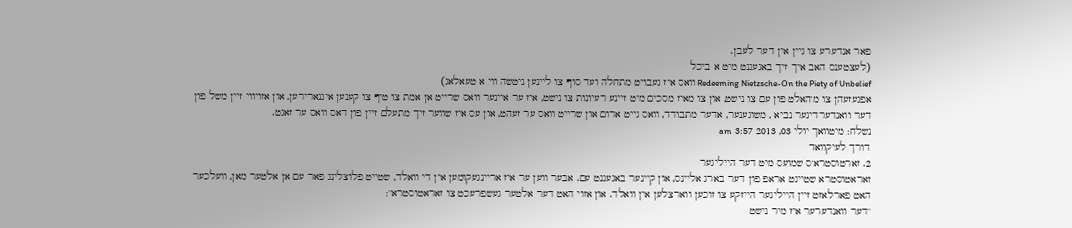פאר אנדערע צו גיין אין דער לעבן.
(לעצטענס האב איך זיך באגעגנט מיט א ביכל
Redeeming Nietzsche-On the Piety of Unbelief וואס איז געבויט מתחלה ועד סוף צו ליינען ניטשה ווי א טעאלאג)
אפגעזעהן צו מ'האלט פון עם צו נישט, און צו מאיז מסכים מיט זיינע רעיונות צו נישט, איז ער איינער וואס שרייט אן אמת צו טיף צו קענען איגנארירען, און אזויווי זיין משל פון דער וואנדערדיגער נביא , משוגענער, אדער מתבודד, וואס גייט ארום און שרייט וואס ער זעהט, און עס איז שווער זיך מתעלם זיין פון דאס וואס ער זאגט.
נשלח: מיטוואך יולי 03, 2013 3:57 am
דורך לעיקוואד
2. זארטוסטרא'ס שמועס מיט דער הייליגער
זאראטוסטרא שטייגט אראפ פון דער בארג אליינס, און קיינער באגעגנט עם. אבער ווען ער איז אריינגעקומען אין די וואלד, שטייט פלוצלינג פאר עם אן אלטער מאן, וועלכער האט פארלאזט זיין הייליגער הייזקע צו זוכען ווארצלען אין וואלד. און אזוי האט דער אלטער געשפרעכט צו זאראטוסטרא":
"דער וואנדערער איז מיר נישט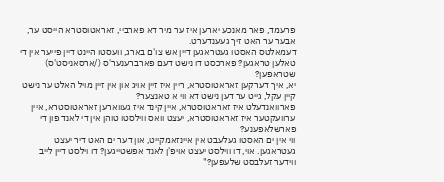פרעמד, פאר מאנכע יארען איז ער מיר דא פארביי, זאראטוסטרא הייסט ער, אבער ער האט זיך געענדערט.
דעמאלטס האסטו געטראגען דיין אש צו'ם בארג, וועסטו היינט דיין פייער אין די טאלען טראגען? פארכסט דו נישט דעם פארברענער'ס (/ארסאניסט'ס) שטראפען?
יא, איך דערקען זאראטוסטרא, ריין איז זיין אויג און אין זיין מויל האלט ער נישט קיין עקל, גייט ער דען נישט דא ווי א טאנצער?
פארוואנדעלט איז זאראטוסטרא, איין קינד איז געווארען זאראטוסטרא, איין ערוועקטער איז זאראטוסטרא, יעצט וואס ווילסטו טוהן אין די לאנד פון די פארשלאפענע?
ווי אין ים האסטו געלעבט אין איינזאמקייט, און דער ים האט דיר יעצט געטראגען. אוי, דו ווילסט יעצט אויפ'ן לאנד אפשטייגען? דו וילסט דיין לייב ווידער זעלבסט שלעפען?"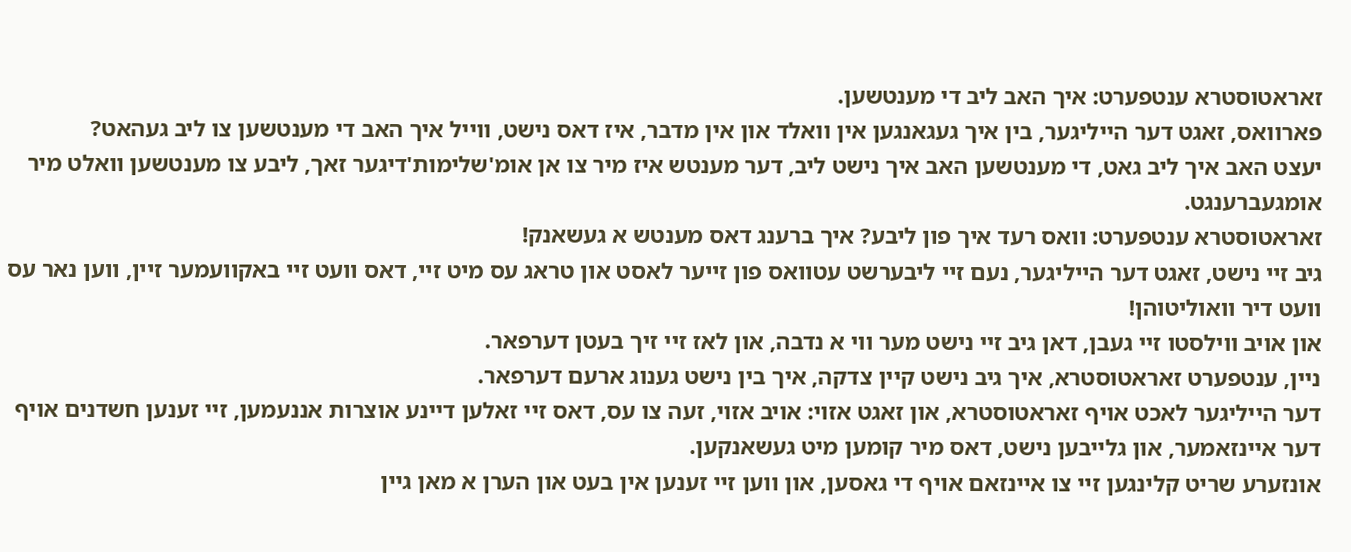זאראטוסטרא ענטפערט: איך האב ליב די מענטשען.
פארוואס, זאגט דער הייליגער, בין איך געגאנגען אין וואלד און אין מדבר, איז דאס נישט, ווייל איך האב די מענטשען צו ליב געהאט?
יעצט האב איך ליב גאט, די מענטשען האב איך נישט ליב, דער מענטש איז מיר צו אן אומ'שלימות'דיגער זאך, ליבע צו מענטשען וואלט מיר אומגעברענגט.
זאראטוסטרא ענטפערט: וואס רעד איך פון ליבע? איך ברענג דאס מענטש א געשאנק!
גיב זיי נישט, זאגט דער הייליגער, נעם זיי ליבערשט עטוואס פון זייער לאסט און טראג עס מיט זיי, דאס וועט זיי באקוועמער זיין, ווען נאר עס וועט דיר וואוליטוהן!
און אויב ווילסטו זיי געבן, דאן גיב זיי נישט מער ווי א נדבה, און לאז זיי זיך בעטן דערפאר.
ניין, ענטפערט זאראטוסטרא, איך גיב נישט קיין צדקה, איך בין נישט גענוג ארעם דערפאר.
דער הייליגער לאכט אויף זאראטוסטרא, און זאגט אזוי: אויב אזוי, זעה צו עס, דאס זיי זאלען דיינע אוצרות אננעמען, זיי זענען חשדנים אויף דער איינזאמער, און גלייבען נישט, דאס מיר קומען מיט געשאנקען.
אונזערע שריט קלינגען זיי צו איינזאם אויף די גאסען, און ווען זיי זענען אין בעט און הערן א מאן גיין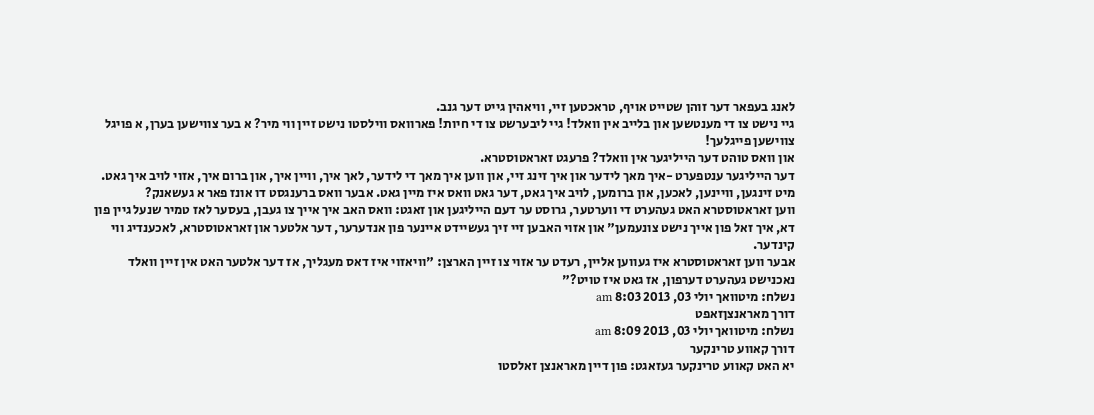לאנג בעפאר דער זוהן שטייט אויף, טראכטען זיי, וויאהין גייט דער גנב.
גיי נישט צו די מענטשען און בלייב אין וואלד! גיי ליבערשט צו די חיות! פארוואס ווילסטו נישט זיין ווי מיר? א בער צווישען בערן, א פויגל צווישען פייגלעך!
און וואס טוהט דער הייליגער אין וואלד? פרעגט זאראטוסטרא.
דער הייליגער ענטפערט -איך מאך לידער און איך זינג זיי, און ווען איך מאך די לידער, לאך איך, וויין איך, און ברום איך, אזוי לויב איך גאט.
מיט זינגען, וויינען, לאכען, און ברומען, לויב איך גאט, דער גאט וואס איז מיין גאט. אבער וואס ברענגסט דו אונז פאר א געשאנק?
ווען זאראטוסטרא האט געהערט די ווערטער, גרוסט ער דעם הייליגען און זאגט: וואס האב איך אייך צו געבן, בעסער לאז טמיר שנעל גיין פון דא, איך זאל פון אייך נישט צונעמען" און אזוי האבען זיי זיך געשיידט איינער פון אנדערער, דער אלטער און זאראטוסטרא, לאכענדיג ווי קינדער.
אבער ווען זאראטוסטרא איז געווען אליין, רעדט ער אזוי צו זיין הארצן: "וויאזוי איז דאס מעגליך, אז דער אלטער האט אין זיין וואלד נאכנישט געהערט דערפון, אז גאט איז טויט?"
נשלח: מיטוואך יולי 03, 2013 8:03 am
דורך מאראנצןזאפט
נשלח: מיטוואך יולי 03, 2013 8:09 am
דורך קאווע טרינקער
יא האט קאווע טרינקער געזאגט: פון דיין מאראנצן זאלסטו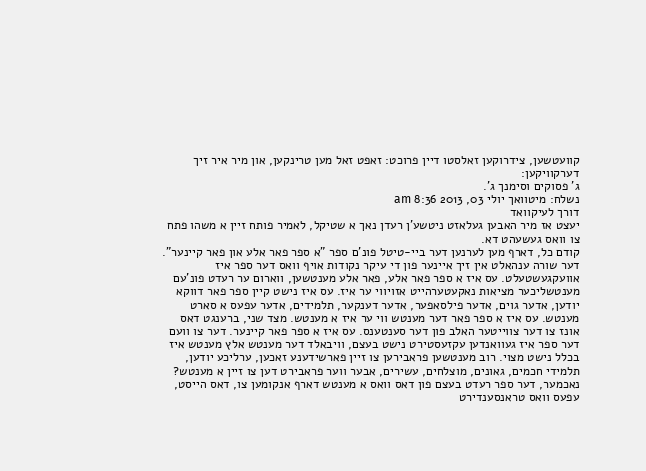קוועטשען, צידרוקען זאלסטו דיין פרוכט: זאפט זאל מען טרינקען, און מיר איר זיך דערקוויקען:
ג' פסוקים וסימנך ג'.
נשלח: מיטוואך יולי 03, 2013 8:36 am
דורך לעיקוואד
יעצט אז מיר האבען געלאזט ניטשע'ן רעדן נאך א שטיקל, לאמיר פותח זיין א משהו פתח צו וואס געשעהט דא.
קודם כל, דארף מען לערנען דער ביי-טיטל פונ'ם ספר "א ספר פאר אלע און פאר קיינער". דער שורה ענהאלט אין זיך איינער פון די עיקר נקודות אויף וואס דער ספר איז אוועקגעשטעלט. עס איז א ספר פאר אלע, פאר אלע מענטשען, ווארום ער רעדט פונ'עם מענטשליכער מציאות נאקעטערהייט אזויווי ער איז. עס איז נישט קיין ספר פאר דווקא יודען, אדער גוים, אדער פילסאפער, אדער דענקער, תלמידים, אדער עפעס א סארט מענטש. עס איז א ספר פאר דער מענטש ווי ער איז א מענטש. מצד שני, ברענגט דאס אונז צו דער צווייטער האלב פון דער סענטענס. עס איז א ספר פאר קיינער. דער צו וועם דער ספר איז געוואנדען עקזעסטירט נישט בעצם, וויבאלד דער מענטש אלץ מענטש איז בכלל נישט מצוי. רוב מענטשען פראבירען צו זיין פארשידענע זאכען, ערליכע יודען, תלמידי חכמים, גאונים, מוצלחים, עשירים, אבער ווער פראבירט דען צו זיין א מענטש? נאכמער, דער ספר רעדט בעצם פון דאס וואס א מענטש דארף אנקומען צו, דאס הייסט, עפעס וואס טראנסענדירט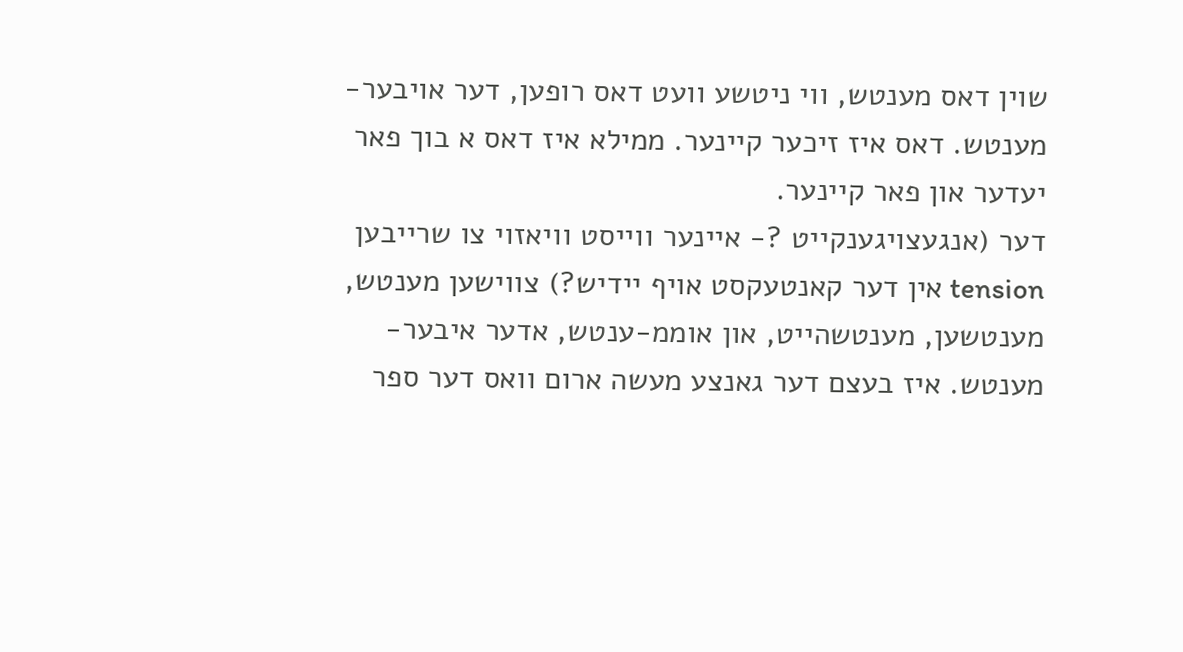שוין דאס מענטש, ווי ניטשע וועט דאס רופען, דער אויבער-מענטש. דאס איז זיכער קיינער. ממילא איז דאס א בוך פאר יעדער און פאר קיינער.
דער (אנגעצויגענקייט ?- איינער ווייסט וויאזוי צו שרייבען tension אין דער קאנטעקסט אויף יידיש?) צווישען מענטש, מענטשען, מענטשהייט, און אוממ-ענטש, אדער איבער-מענטש. איז בעצם דער גאנצע מעשה ארום וואס דער ספר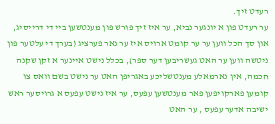רעדט זיך.
ער רעדט פון א יונגער נביא, ער איז זיך פורש פון מענטשען ביי די דרייסיג, און סך הכל ווען ער ער קומט ארויס איז ער נאר פערציג (בערך די עלטער פון ניטשה ווען ער האט געשריבען דער ספר), בכלל נישט איינער א זקן שקנה חכמה, אין נארמאלע מענטשליכע באגריפן האט ער נישט בשם וואס צו קומען פארקויפען פאר מענטשען עפעס, ער איז נישט עפעס א גרויסער ראש ישיבה אדער עפעס , ער האט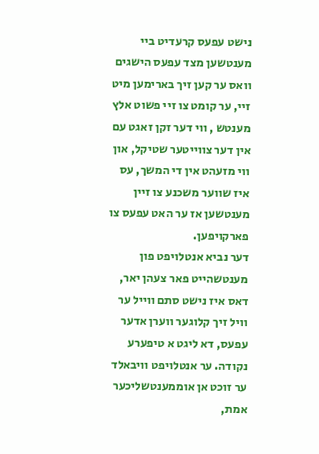נישט עפעס קרעדיט ביי מענטשען מצד עפעס הישגים וואס ער קען זיך בארימען מיט זיי, ער קומט צו זיי פשוט אלץ מענטש , ווי דער זקן זאגט עם אין דער צווייטער שטיקל, און ווי מזעהט אין די המשך, עס איז שווער משכנע צו זיין מענטשען אז ער האט עפעס צו פארקויפען.
דער נביא אנטלויפט פון מענטשהייט פאר צעהן יאר, דאס איז נישט סתם ווייל ער וויל זיך קלוגער ווערן אדער עפעס, דא ליגט א טיפערע נקודה. ער אנטלויפט וויבאלד ער זוכט אן אוממענטשליכער אמת,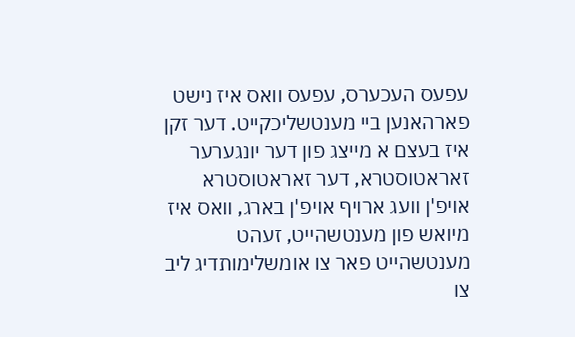עפעס העכערס, עפעס וואס איז נישט פארהאנען ביי מענטשליכקייט. דער זקן איז בעצם א מייצג פון דער יונגערער זאראטוסטרא, דער זאראטוסטרא אויפ'ן וועג ארויף אויפ'ן בארג, וואס איז מיואש פון מענטשהייט, זעהט מענטשהייט פאר צו אומשלימותדיג ליב צו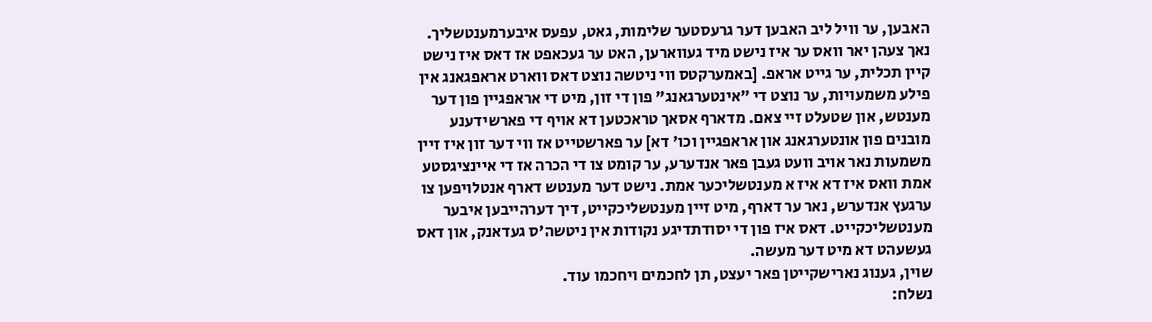האבען, ער וויל ליב האבען דער גרעסטער שלימות, גאט, עפעס איבערמענטשליך.
נאך צעהן יאר וואס ער איז נישט מיד געווארען, האט ער געכאפט אז דאס איז נישט קיין תכלית, ער גייט אראפ. [באמערקטס ווי ניטשה נוצט דאס ווארט אראפגאנג אין פילע משמעויות, ער נוצט די "אינטערגאנג" פון די זון, מיט די אראפגיין פון דער מענטש, און שטעלט זיי צאם. מדארף אסאך טראכטען דא אויף די פארשידענע מובנים פון אונטערגאנג און אראפגיין וכו' דא] ער פארשטייט אז ווי דער זון איז זיין משמעות נאר אויב וועט געבן פאר אנדערע, ער קומט צו די הכרה אז די איינציגסטע אמת וואס איז דא איז א מענטשליכער אמת. נישט דער מענטש דארף אנטלויפען צו ערגעץ אנדערש, נאר ער דארף, מיט זיין מענטשליכקייט, דיך דערהייבען איבער מענטשליכקייט. דאס איז פון די יסודתדיגע נקודות אין ניטשה'ס געדאנק, און דאס געשעהט דא מיט דער מעשה.
שוין, גענוג נארישקייטן פאר יעצט, תן לחכמים ויחכמו עוד.
נשלח: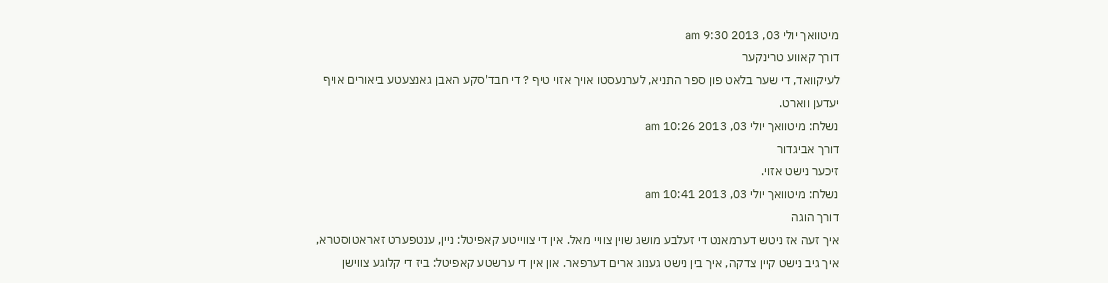מיטוואך יולי 03, 2013 9:30 am
דורך קאווע טרינקער
לעיקוואד, די שער בלאט פון ספר התניא, לערנעסטו אויך אזוי טיף ? די חבד'סקע האבן גאנצעטע ביאורים אויף יעדען ווארט.
נשלח: מיטוואך יולי 03, 2013 10:26 am
דורך אביגדור
זיכער נישט אזוי.
נשלח: מיטוואך יולי 03, 2013 10:41 am
דורך הוגה
איך זעה אז ניטש דערמאנט די זעלבע מושג שוין צוויי מאל. אין די צווייטע קאפיטל: ניין, ענטפערט זאראטוסטרא, איך גיב נישט קיין צדקה, איך בין נישט גענוג ארים דערפאר. און אין די ערשטע קאפיטל: ביז די קלוגע צווישן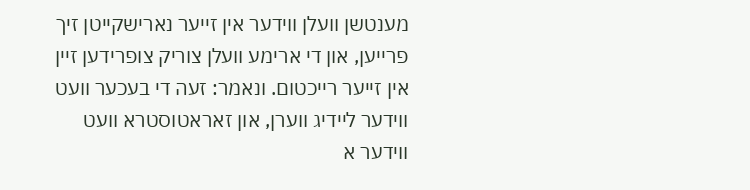מענטשן וועלן ווידער אין זייער נארישקייטן זיך פרייען, און די ארימע וועלן צוריק צופרידען זיין אין זייער רייכטום. ונאמר: זעה די בעכער וועט ווידער ליידיג ווערן, און זאראטוסטרא וועט ווידער א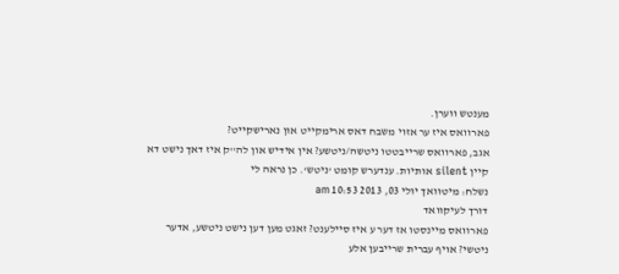מענטש ווערן.
פארוואס איז ער אזוי משבח דאס ארימקייט און נארישקייט?
אגב, פארוואס שרייבטטו ניטשה/ניטשע? אין אידיש און לה''ק איז דאך נישט דא קיין silent אותיות. ענדערש קומט 'ניטש'. כן נראה לי
נשלח: מיטוואך יולי 03, 2013 10:53 am
דורך לעיקוואד
פארוואס מיינסטו אז דער ע איז סיילענט? זאגט מען דען נישט ניטשע, אדער ניטשי? אויף עברית שרייבען אלע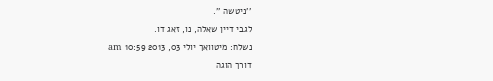''ניטשה ''.
לגבי דיין שאלה, נו, זאג דו.
נשלח: מיטוואך יולי 03, 2013 10:59 am
דורך הוגה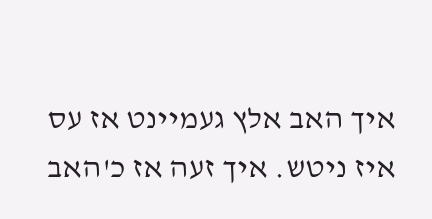איך האב אלץ געמיינט אז עס איז ניטש. איך זעה אז כ'האב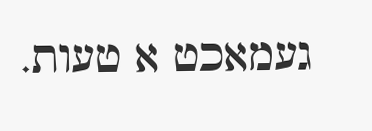געמאכט א טעות.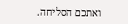ואתכם הסליחה.